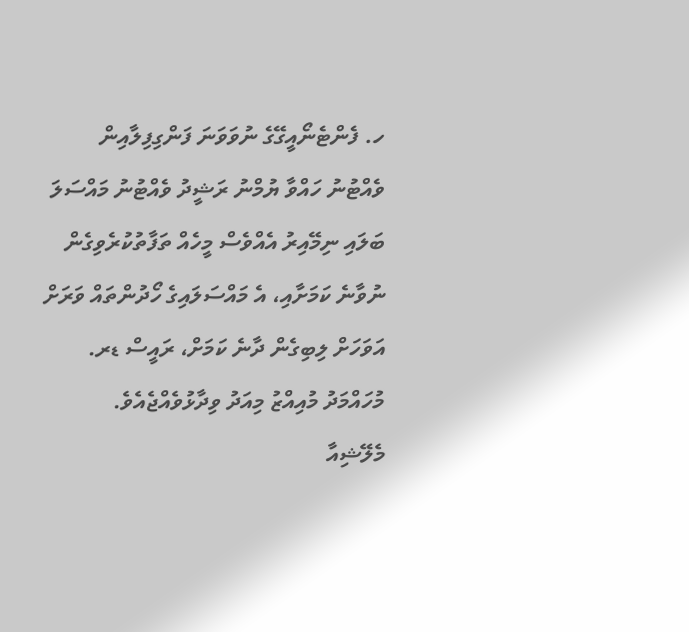ހ. ފެންޓެނޯއީގޭގެ ނުވަވަނަ ފަންގިފިލާއިން ވެއްޓުނު ހައްވާ ޔުމްނު ރަޝީދު ވެއްޓުނު މައްސަލަ ބަލައި ނިމޭއިރު އެއްވެސް މީހެއް ތަފާތުކުރެވިގެން ނުވާނެ ކަމަށާއި، އެ މައްސަލައިގެ ހޯދުންތައް ވަރަށް އަވަހަށް ލިބިގެން ދާނެ ކަމަށް، ރައީސް ޑރ. މުހައްމަދު މުއިއްޒު މިއަދު ވިދާޅުވެއްޖެއެވެ.
މެލޭޝިއާ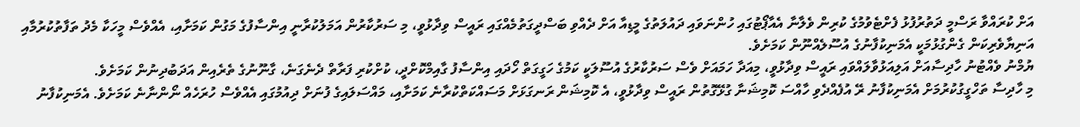އަށް ކުރައްވާ ރަސްމީ ދަތުރުފުޅު ފެށްޓެވުމުގެ ކުރިން ވެލާނާ އެއާޕޯޓުގައި ހުންނަވައި ދައުލަތުގެ މީޑިއާ އަށް ދެއްވި ބަސްދީގަތުމެއްގައި ރައީސް ވިދާޅުވީ، މި ސަރުކާރުން އަމަލުކުރާނީ އިންސާފުގެ މަގުން ކަމަށާއި، އެއްވެސް މީހަކާ މެދު ތަފާތުކުރުމާއި އަނިޔާވެރިކަން ގެންގުޅުމަކީ އެމަނިކުފާނުގެ އުސޫލެއްނޫން ކަމަށެވެ.
ޔުމްނު ވެއްޓުނު ހާދިސާއަށް އަލިއަޅުވާލައްވައި ރައީސް ވިދާޅުވީ، މިއަދާ ހަމައަށް ވެސް ސަރުކާރުގެ އުސޫލަކީ ކަމުގެ ހަގީގަތް ހޯދައި އިންސާފު ގާއިމްކޮށްދީ، ކުށްކުރި ފަރާތް ދެނެގަނެ، ގާނޫނުގެ ތެރެއިން އަދަބުދިނުން ކަމަށެވެ.
މި ހާދިސާ ތަހްގީގުކުރުމަށް އެމަނިކުފާނު ރޭ އުފެއްދެވި ހާއްސަ ކޮމިޝަނާ ގުޅޭގޮތުން ރައީސް ވިދާޅުވީ، އެ ކޮމިޝަން ރަނގަޅަށް މަސައްކަތްކުރާނެ ކަމަށާއި، މައްސަލައިގެ ފުނަށް ދިއުމުގައި އެއްވެސް ހުރަހެއް ނޯންނާނެ ކަމަށެވެ. އެމަނިކުފާނު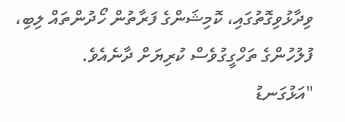ވިދާޅުވިގޮތުގައި، ކޮމިޝަންގެ ފަރާތުން ހޯދުންތައް ލިބި، ފުލުހުންގެ ތަހްގީގުވެސް ކުރިޔަށް ދާނެއެވެ.
"އަޅުގަނޑު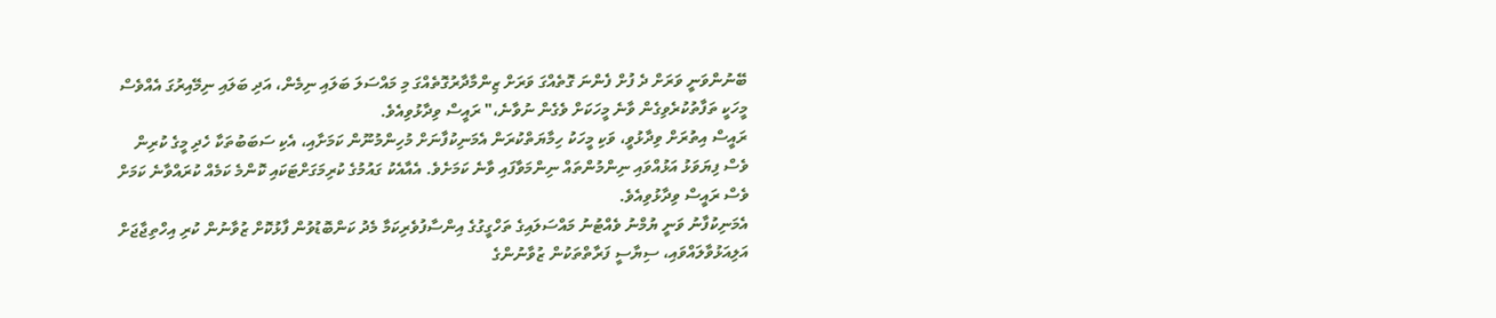ބޭނުންވަނީ ވަރަށް ދެ ފުށް ފެންނަ ގޮތެއްގަ ވަރަށް ޒިންމާދާރުގޮތެއްގަ މި މައްސަލަ ބަލައި ނިމެން، އަދި ބަލައި ނިމޭއިރުގަ އެއްވެސް މީހަކީ ތަފާތުކުރެވިގެން ވާނެ މީހަކަށް ވެގެން ނުވާނެ،" ރައީސް ވިދާޅުވިއެވެ.
ރައީސް އިތުރަށް ވިދާޅުވީ، ވަކި މީހަކު ހިމާޔަތްކުރަން އެމަނިކުފާނަށް މުހިންމުނޫން ކަމަށާއި، އެކި ސަބަބުތަކާ ހެދި މީގެ ކުރިން ވެސް ފިޔަވަޅު އަޅުއްވައި ނިންމުންތައް ނިންމަވާފައި ވާނެ ކަމަށެވެ. އެއާއެކު ގައުމުގެ ކުރިމަގަށްޓަކައި ކޮންމެ ކަމެއް ކުރައްވާނެ ކަމަށް ވެސް ރައީސް ވިދާޅުވިއެވެ.
އެމަނިކުފާނު ވަނީ ޔުމްނު ވެއްޓުނު މައްސަލައިގެ ތަހްގީގުގެ އިންސާފުވެރިކަމާ މެދު ކަންބޮޑުވުން ފާޅުކޮށް ޒުވާނުން ކުރި އިހްތިޖާޖަށް އަލިއަޅުވާލައްވައި، ސިޔާސީ ފަރާތްތަކުން ޒުވާނުންގެ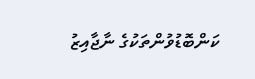ކަންބޮޑުވުންތަކުގެ ނާޖާއިޒު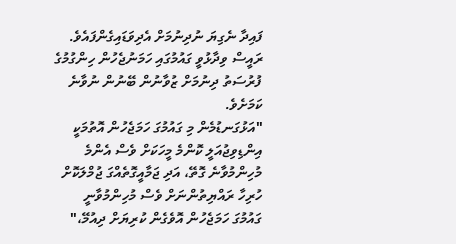ފައިދާ ނެގިޔަ ނުދިނުމަށް އެދިވަޑައިގެންފައެވެ. ރައީސް ވިދާޅުވީ ގައުމުގައި ހަމަނުޖެހުން ހިންގުމުގެ ފުރުސަތު ދިނުމަށް ޒުވާނުން ބޭނުން ނުވާނެ ކަމަށެވެ.
"އަޅުގަނޑުމެން މި ގައުމުގަ ހަމަޖެހުން އޮތުމަކީ އިންޑިވިޖުއަލީ ކޮންމެ މީހަކަށް ވެސް އެންމެ މުހިންމުވާނެ ގޮތޭ، އަދި ޖަމާއީގޮތެއްގަ ޖުމްލަކޮށް ހުރިހާ ރައްޔިތުންނަށް ވެސް މުހިންމުވާނީ ގައުމުގަ ހަމަޖެހުން އޮވެގެން ކުރިޔަށް ދިއުމޭ،"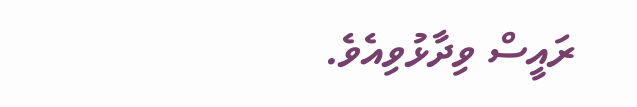ރައީސް ވިދާޅުވިއެވެ.